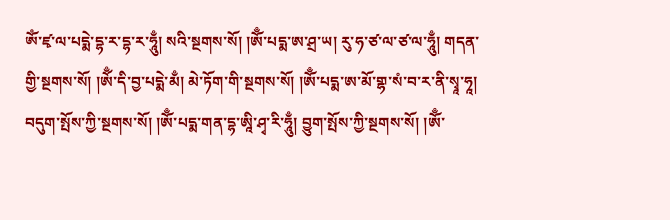ཨོཾ་ཛྭ་ལ་པདྨེ་དྷ་ར་དྷ་ར་ཧཱུྃ། སའི་སྔགས་སོ། །ཨོྃ་པདྨ་ཨ་ཤྲ་ཡ། རུ་ཧ་ཙ་ལ་ཙ་ལ་ཧཱུྃ། གདན་གྱི་སྔགས་སོ། །ཨོྃ་དི་བྱ་པདྨེ་མྃ། མེ་ཏོག་གི་སྔགས་སོ། །ཨོྃ་པདྨ་ཨ་མོ་གྷ་སཾ་བ་ར་ནི་སྭཱ་ཧཱ། བདུག་སྤོས་ཀྱི་སྔགས་སོ། །ཨོྃ་པདྨ་གན་དྷ་ཨཱི་ཤྭ་རི་ཧཱུྃ། བྱུག་སྤོས་ཀྱི་སྔགས་སོ། །ཨོྃ་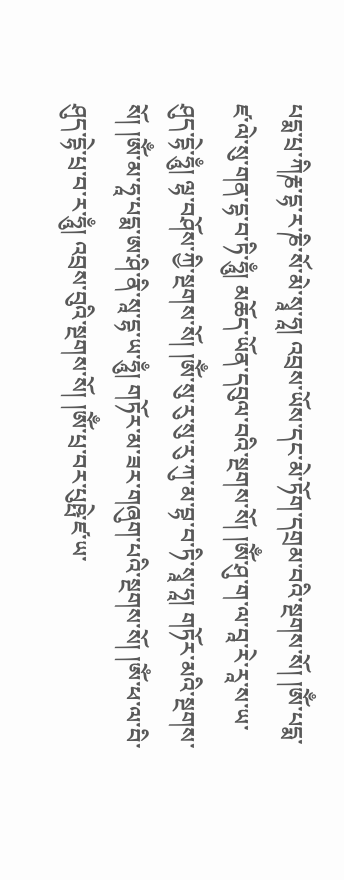པདྨ་པྲ་ཀིརྞ་དྷ་ར་ཎི་སོ་མེ་སྭཱ་ཧཱ། འབྲས་ཡོས་དང་མེ་ཏོག་དགྲམ་བའི་སྔགས་སོ། །ཨོྃ་པདྨ་ཛ་ལེ་སུ་གན་དྷ་བ་ཏི་ཧཱུྃ། མཆོད་ཡོན་དབུལ་བའི་སྔགས་སོ། །ཨོྃ་ཤུ་ག་ལ་བཱ་རེ་རཱ་ས་ཡ་ཤུད་དྷེ་ཧཱུྃ། ལྷ་བཤོས་ཀྱི་སྔགས་སོ། །ཨོྃ་སུ་རུ་སུ་རུ་ཀུ་མ་བྷ་བ་ཏི་སྭཱ་ཧཱ། གཏོར་མའི་སྔགས་སོ། །ཨོྃ་མ་ཧཱ་པདྨ་ཨ་ཤི་ནི་སཱ་དྷ་ཡ་ཧཱུྃ། གཏོར་མ་ཟར་གཞུག་པའི་སྔགས་སོ། །ཨོཾ་ཕ་ལ་བི་ཤུད་དྷེ་པྲ་བ་ར་ཧཱུྃ། འབྲས་བུའི་སྔགས་སོ། །ཨོྃ་པྲ་བར་པུཥྤེ་ཛ་ཡ་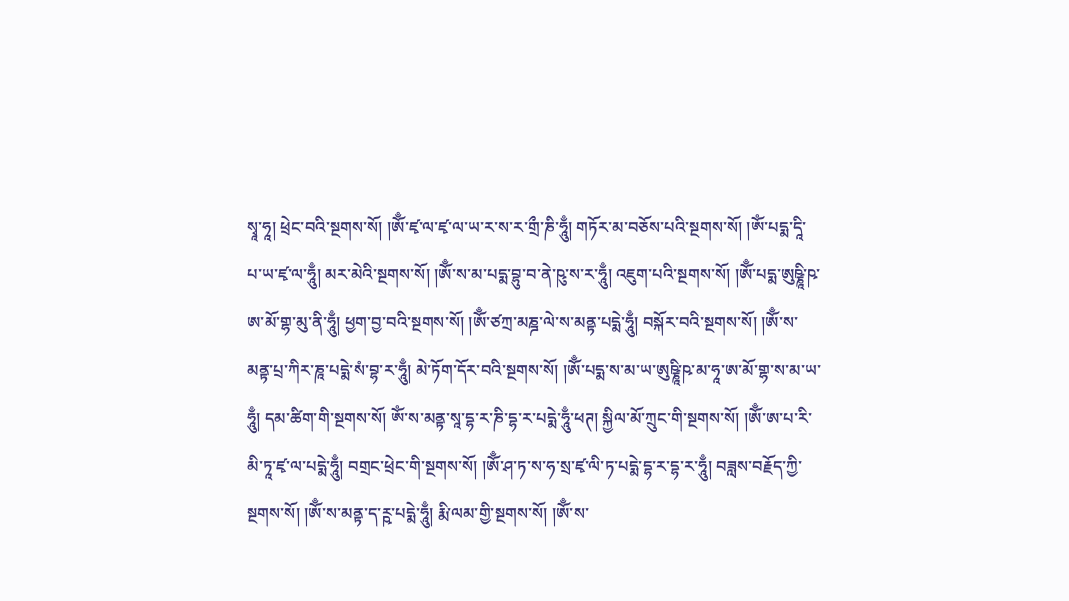སྭཱ་ཧཱ། ཕྲེང་བའི་སྔགས་སོ། །ཨོྃ་ཛྭ་ལ་ཛྭ་ལ་ཡ་ར་ས་ར་གྲྀ་ཎི་ཧཱུྃ། གཏོར་མ་བཅོས་པའི་སྔགས་སོ། །ཨོཾ་པདྨ་དཱི་པ་ཡ་ཛྭ་ལ་ཧཱུྃ། མར་མེའི་སྔགས་སོ། །ཨོྃ་ས་མ་པདྨ་བྷུ་བ་ནེ་ཥུ་ས་ར་ཧཱུྃ། འཇུག་པའི་སྔགས་སོ། །ཨོྃ་པདྨ་ཨུཥྞཱི་ཥ་ཨ་མོ་གྷ་མུ་ནི་ཧཱུྃ། ཕྱག་བྱ་བའི་སྔགས་སོ། །ཨོྃ་ཙཀྲ་མཎྜ་ལེ་ས་མནྟ་པདྨེ་ཧཱུྃ། བསྐོར་བའི་སྔགས་སོ། །ཨོྃ་ས་མནྟ་པྲ་ཀིར་ཎཱ་པདྨེ་སཾ་བྷ་ར་ཧཱུྃ། མེ་ཏོག་དོར་བའི་སྔགས་སོ། །ཨོྃ་པདྨ་ས་མ་ཡ་ཨུཥྞཱི་ཥ་མ་ཧཱ་ཨ་མོ་གྷ་ས་མ་ཡ་ཧཱུྃ། དམ་ཚིག་གི་སྔགས་སོ། ཨོཾ་ས་མནྟ་སཱ་དྷ་ར་ཎི་དྷ་ར་པདྨེ་ཧཱུྃ་ཕཊ། སྐྱིལ་མོ་ཀྲུང་གི་སྔགས་སོ། །ཨོྃ་ཨ་པ་རི་མི་ཏཱ་ཛྭ་ལ་པདྨེ་ཧཱུྃ། བགྲང་ཕྲེང་གི་སྔགས་སོ། །ཨོྃ་ཤ་ཏ་ས་ཧ་སྲ་ཛྭ་ལི་ཏ་པདྨེ་དྷ་ར་དྷ་ར་ཧཱུྃ། བཟླས་བརྗོད་ཀྱི་སྔགས་སོ། །ཨོྃ་ས་མནྟ་ད་ཪྵ་པདྨེ་ཧཱུྃ། རྨི་ལམ་གྱི་སྔགས་སོ། །ཨོྃ་ས་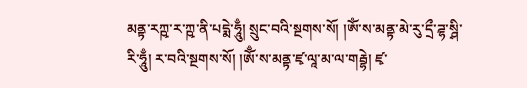མནྟ་རཀྵ་ར་ཀྵ་ནི་པདྨེ་ཧཱུྃ། སྲུང་བའི་སྔགས་སོ། །ཨོཾ་ས་མནྟ་མེ་རུ་དྲྀ་ཌྷ་སྴི་རི་ཧཱུྃ། ར་བའི་སྔགས་སོ། །ཨོྃ་ས་མནྟ་ཛྭ་ལཱ་མ་ལ་གརྦྷེ། ཛྭ་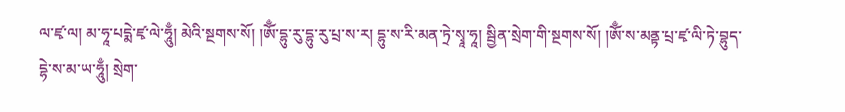ལ་ཛྭ་ལ། མ་ཧཱ་པདྨེ་ཛྭ་ལེ་ཧཱུྃ། མེའི་སྔགས་སོ། །ཨོྃ་དྷུ་རུ་དྷུ་རུ་པྲ་ས་ར། དྷུ་ས་རི་མན་ཏྲེ་སྭཱ་ཧཱ། སྦྱིན་སྲེག་གི་སྔགས་སོ། །ཨོྃ་ས་མནྟ་པྲ་ཛྭ་ལི་ཏེ་བྷུད་དྷེ་ས་མ་ཡ་ཧཱུྃ། སྲེག་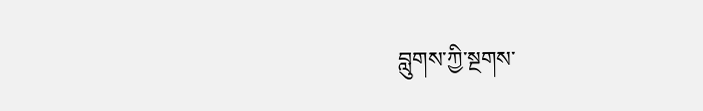བླུགས་ཀྱི་སྔགས་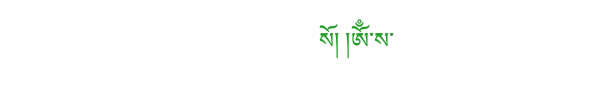སོ། །ཨོྃ་ས་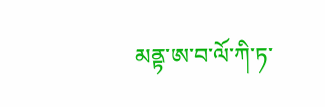མནྟ་ཨ་བ་ལོ་ཀི་ཏ་